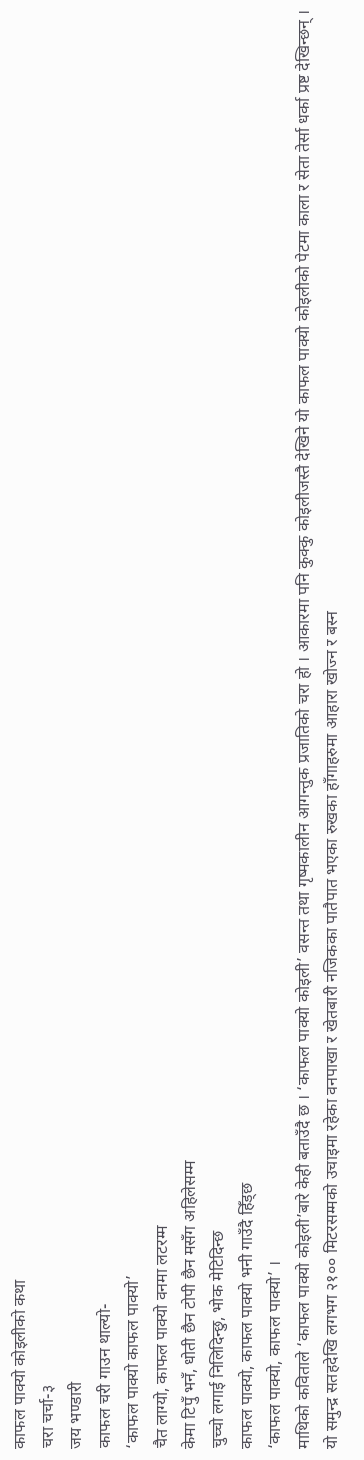काफल पाक्यो कोइलीको कथा
चरा चर्चा-३
जय भण्डारी
काफल चरी गाउन थाल्यो-
‘काफल पाक्यो काफल पाक्यो’
चैत लाग्यो, काफल पाक्यो वनमा लटरम्म
केमा टिपुँ भनँ, धोती छैन टोपी छैन मसँग अहिलेसम्म
चुच्चो लगाई निलिदिन्छु, भोक मेटिदिन्छ
काफल पाक्यो, काफल पाक्यो भनी गाउँदै हिँड्छ
‘काफल पाक्यो, काफल पाक्यो’ ।
माथिको कविताले ‘काफल पाक्यो कोइली’बारे केही बताउँदै छ । ‘काफल पाक्यो कोइली’ वसन्त तथा गृष्मकालीन आगन्तुक प्रजातिको चरा हो । आकारमा पनि कुक्कु कोइलीजस्तै देखिने यो काफल पाक्यो कोइलीको पेटमा काला र सेता तेर्सा धर्का प्रष्ट देखिन्छन् ।
यो समुन्द्र सतहदेखि लगभग २१०० मिटरसम्मको उचाइमा रहेका वनपाखा र खेतबारी नजिकका पातैपात भएका रुखका हाँगाहरुमा आहारा खोज्न र बस्न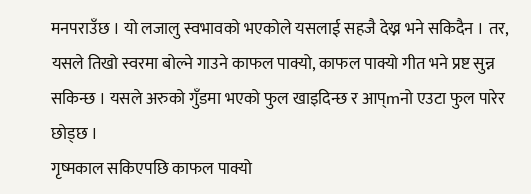मनपराउँछ । यो लजालु स्वभावको भएकोले यसलाई सहजै देख्न भने सकिदैन । तर, यसले तिखो स्वरमा बोल्ने गाउने काफल पाक्यो, काफल पाक्यो गीत भने प्रष्ट सुन्न सकिन्छ । यसले अरुको गुँडमा भएको फुल खाइदिन्छ र आप्mनो एउटा फुल पारेर छोड्छ ।
गृष्मकाल सकिएपछि काफल पाक्यो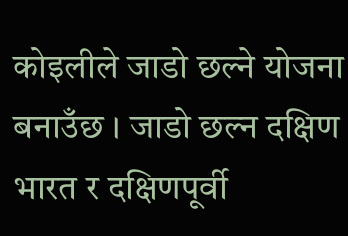कोइलीले जाडो छल्ने योजना बनाउँछ । जाडो छल्न दक्षिण भारत र दक्षिणपूर्वी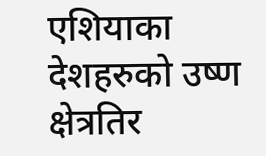एशियाका देशहरुको उष्ण क्षेत्रतिर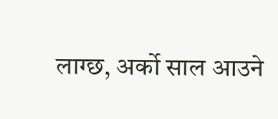लाग्छ, अर्को साल आउने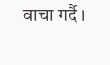वाचा गर्दै ।